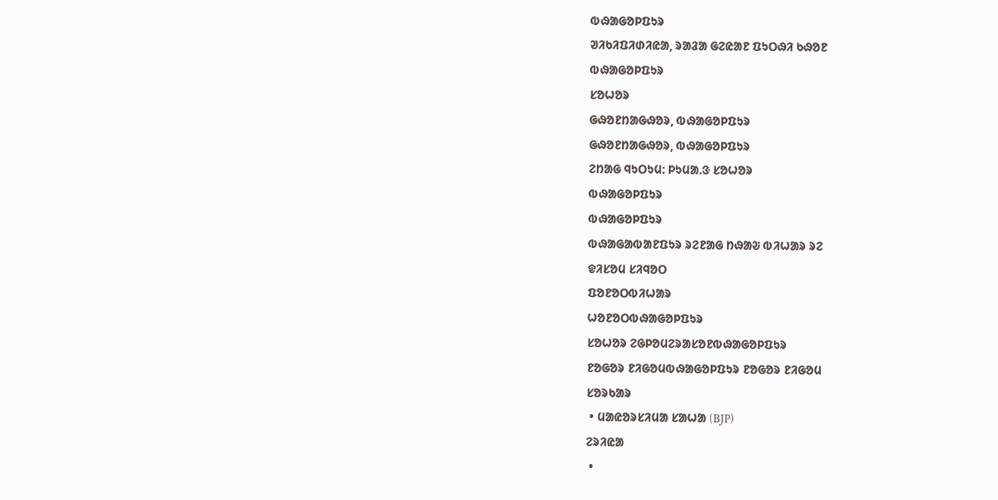ᱵᱷᱟᱜᱚᱞᱯᱩᱨ
ᱣᱤᱠᱤᱯᱤᱰᱤᱭᱟ, ᱨᱟᱲᱟ ᱜᱮᱭᱟᱱ ᱯᱩᱛᱷᱤ ᱠᱷᱚᱱ
ᱵᱷᱟᱜᱚᱞᱯᱩᱨ
ᱥᱚᱦᱚᱨ
ᱜᱷᱚᱱᱴᱟᱜᱷᱚᱨ, ᱵᱷᱟᱜᱚᱞᱯᱩᱨ
ᱜᱷᱚᱱᱴᱟᱜᱷᱚᱨ, ᱵᱷᱟᱜᱚᱞᱯᱩᱨ
ᱮᱴᱟᱜ ᱧᱩᱛᱩᱢ: ᱞᱩᱢᱟᱹᱝ ᱥᱚᱦᱚᱨ
ᱵᱷᱟᱜᱚᱞᱯᱩᱨ
ᱵᱷᱟᱜᱚᱞᱯᱩᱨ
ᱵᱷᱟᱜᱟᱵᱟᱱᱯᱩᱨ ᱨᱮᱱᱟᱜ ᱴᱷᱟᱶ ᱵᱤᱦᱟᱨ ᱨᱮ
ᱫᱤᱥᱚᱢ ᱥᱤᱧᱚᱛ
ᱯᱚᱱᱚᱛᱵᱤᱦᱟᱨ
ᱦᱚᱱᱚᱛᱵᱷᱟᱜᱚᱞᱯᱩᱨ
ᱥᱚᱦᱚᱨ ᱮᱜᱞᱚᱢᱮᱨᱟᱥᱚᱱᱵᱷᱟᱜᱚᱞᱯᱩᱨ
ᱱᱚᱜᱚᱨ ᱱᱤᱜᱚᱢᱵᱷᱟᱜᱚᱞᱯᱩᱨ ᱱᱚᱜᱚᱨ ᱱᱤᱜᱚᱢ
ᱥᱚᱨᱠᱟᱨ
 • ᱢᱟᱭᱚᱨᱥᱤᱢᱟ ᱥᱟᱦᱟ (BJP)
ᱮᱨᱤᱭᱟ
 •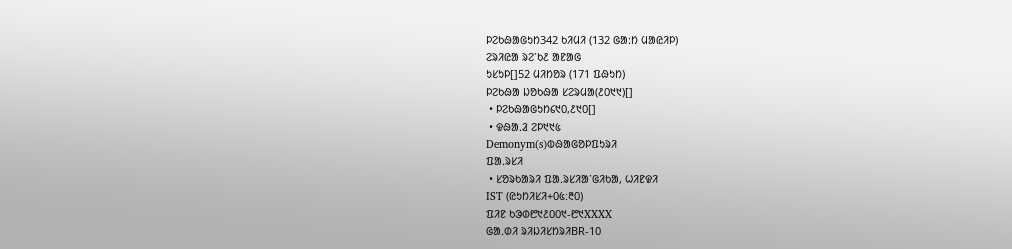ᱞᱮᱠᱷᱟᱜᱩᱴ342 ᱠᱤᱢᱤ (132 ᱜᱟᱺᱴ ᱢᱟᱭᱤᱞ)
ᱮᱨᱤᱭᱟ ᱨᱮᱸᱠ᱒ ᱟᱱᱟᱜ
ᱩᱥᱩᱞ[]52 ᱢᱤᱴᱚᱨ (171 ᱯᱷᱩᱴ)
ᱞᱮᱠᱷᱟ ᱡᱚᱠᱷᱟ ᱥᱮᱨᱢᱟ(᱒᱐᱑᱑)[]
 • ᱞᱮᱠᱷᱟᱜᱩᱴ᱔᱑᱐,᱒᱑᱐[]
 • ᱫᱷᱟᱹᱲ ᱮᱞ᱑᱑᱕
Demonym(s)ᱵᱷᱟᱜᱚᱞᱯᱩᱨᱤ
ᱯᱟᱹᱨᱥᱤ
 • ᱥᱚᱨᱠᱟᱨᱤ ᱯᱟᱹᱨᱥᱤᱟᱸᱜᱤᱠᱟ, ᱦᱤᱱᱫᱤ
IST (ᱭᱩᱴᱤᱥᱤ+᱐᱕:᱓᱐)
ᱯᱤᱱ ᱠᱳᱰ᱘᱑᱒᱐᱐᱑-᱘᱑XXXX
ᱜᱟᱹᱰᱤ ᱨᱤᱡᱤᱥᱴᱨᱤBR-10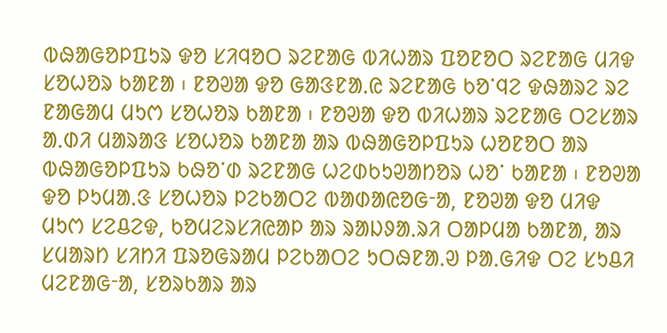ᱵᱷᱟᱜᱚᱞᱯᱩᱨ ᱫᱚ ᱥᱤᱧᱚᱛ ᱨᱮᱱᱟᱜ ᱵᱤᱦᱟᱨ ᱯᱚᱱᱚᱛ ᱨᱮᱱᱟᱜ ᱢᱤᱫ ᱥᱚᱦᱚᱨ ᱠᱟᱱᱟ ᱾ ᱱᱚᱣᱟ ᱫᱚ ᱜᱟᱝᱱᱟᱹᱭ ᱨᱮᱱᱟᱜ ᱠᱚᱸᱧᱮ ᱫᱷᱟᱨᱮ ᱨᱮ ᱱᱟᱜᱟᱢ ᱢᱩᱬ ᱥᱚᱦᱚᱨ ᱠᱟᱱᱟ ᱾ ᱱᱚᱣᱟ ᱫᱚ ᱵᱤᱦᱟᱨ ᱨᱮᱱᱟᱜ ᱛᱮᱥᱟᱨ ᱟᱹᱰᱤ ᱢᱟᱨᱟᱝ ᱥᱚᱦᱚᱨ ᱠᱟᱱᱟ ᱟᱨ ᱵᱷᱟᱜᱚᱞᱯᱩᱨ ᱦᱚᱱᱚᱛ ᱟᱨ ᱵᱷᱟᱜᱚᱞᱯᱩᱨ ᱠᱷᱚᱸᱰ ᱨᱮᱱᱟᱜ ᱦᱮᱰᱠᱩᱣᱟᱴᱚᱨ ᱦᱚᱸ ᱠᱟᱱᱟ ᱾ ᱱᱚᱣᱟ ᱫᱚ ᱞᱩᱢᱟᱹᱝ ᱥᱚᱦᱚᱨ ᱞᱮᱠᱟᱛᱮ ᱵᱟᱰᱟᱭᱚᱜᱼᱟ, ᱱᱚᱣᱟ ᱫᱚ ᱢᱤᱫ ᱢᱩᱬ ᱥᱮᱪᱮᱫ, ᱠᱚᱢᱮᱨᱥᱤᱭᱟᱞ ᱟᱨ ᱨᱟᱡᱽᱟᱹᱨᱤ ᱛᱟᱞᱢᱟ ᱠᱟᱱᱟ, ᱟᱨ ᱥᱢᱟᱨᱴ ᱥᱤᱴᱤ ᱯᱨᱚᱜᱨᱟᱢ ᱞᱮᱠᱟᱛᱮ ᱩᱛᱷᱱᱟᱹᱣ ᱞᱟᱹᱜᱤᱫ ᱛᱮ ᱥᱩᱪᱤ ᱢᱮᱱᱟᱜᱼᱟ, ᱥᱚᱨᱠᱟᱨ ᱟᱨ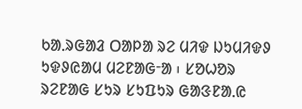ᱠᱟᱹᱨᱜᱟᱲ ᱛᱟᱞᱟ ᱨᱮ ᱢᱤᱫ ᱡᱩᱢᱤᱫᱽ ᱩᱫᱽᱭᱟᱢ ᱢᱮᱱᱟᱜᱼᱟ ᱾ ᱥᱚᱦᱚᱨ ᱨᱮᱱᱟᱜ ᱥᱩᱨ ᱥᱩᱯᱩᱨ ᱜᱟᱝᱱᱟᱹᱭ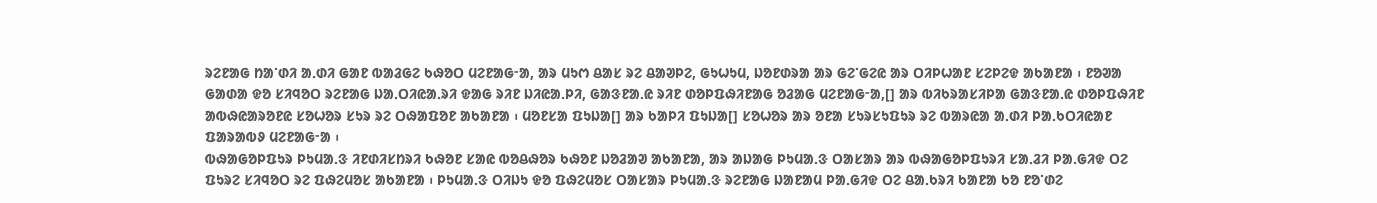ᱨᱮᱱᱟᱜ ᱴᱟᱸᱰᱤ ᱟᱹᱰᱤ ᱜᱟᱱ ᱵᱟᱲᱜᱮ ᱠᱷᱚᱛ ᱢᱮᱱᱟᱜᱼᱟ, ᱟᱨ ᱢᱩᱬ ᱪᱟᱥ ᱨᱮ ᱪᱟᱣᱞᱮ, ᱜᱩᱦᱩᱢ, ᱡᱚᱱᱰᱨᱟ ᱟᱨ ᱜᱮᱸᱜᱮᱭ ᱟᱨ ᱛᱤᱞᱦᱟᱱ ᱥᱮᱞᱮᱫ ᱟᱠᱟᱱᱟ ᱾ ᱱᱚᱣᱟ ᱜᱟᱰᱟ ᱫᱚ ᱥᱤᱧᱚᱛ ᱨᱮᱱᱟᱜ ᱡᱟᱹᱛᱤᱭᱟᱹᱨᱤ ᱫᱟᱜ ᱨᱤᱱ ᱡᱤᱭᱟᱹᱞᱤ, ᱜᱟᱝᱱᱟᱹᱭ ᱨᱤᱱ ᱰᱚᱞᱯᱷᱤᱱᱟᱜ ᱚᱲᱟᱜ ᱢᱮᱱᱟᱜᱼᱟ,[] ᱟᱨ ᱵᱤᱠᱨᱟᱥᱤᱞᱟ ᱜᱟᱝᱱᱟᱹᱭ ᱰᱚᱞᱯᱷᱤᱱ ᱟᱵᱷᱭᱟᱨᱚᱱᱭ ᱥᱚᱦᱚᱨ ᱥᱩᱨ ᱨᱮ ᱛᱷᱟᱯᱚᱱ ᱟᱠᱟᱱᱟ ᱾ ᱢᱚᱱᱥᱟ ᱯᱩᱡᱟ[] ᱟᱨ ᱠᱟᱞᱤ ᱯᱩᱡᱟ[] ᱥᱚᱦᱚᱨ ᱟᱨ ᱚᱱᱟ ᱥᱩᱨᱥᱩᱯᱩᱨ ᱨᱮ ᱵᱟᱨᱭᱟ ᱟᱹᱰᱤ ᱞᱟᱹᱠᱛᱤᱭᱟᱱ ᱯᱟᱨᱟᱵᱽ ᱢᱮᱱᱟᱜᱼᱟ ᱾
ᱵᱷᱟᱜᱚᱞᱯᱩᱨ ᱞᱩᱢᱟᱹᱝ ᱤᱱᱰᱤᱥᱴᱨᱤ ᱠᱷᱚᱱ ᱥᱟᱭ ᱵᱚᱪᱷᱚᱨ ᱠᱷᱚᱱ ᱡᱚᱲᱟᱣ ᱟᱠᱟᱱᱟ, ᱟᱨ ᱟᱡᱟᱜ ᱞᱩᱢᱟᱹᱝ ᱛᱟᱥᱟᱨ ᱟᱨ ᱵᱷᱟᱜᱚᱞᱯᱩᱨᱤ ᱥᱟᱹᱲᱤ ᱞᱟᱹᱜᱤᱫ ᱛᱮ ᱯᱩᱨᱮ ᱥᱤᱧᱚᱛ ᱨᱮ ᱯᱷᱮᱢᱚᱥ ᱟᱠᱟᱱᱟ ᱾ ᱞᱩᱢᱟᱹᱝ ᱛᱤᱡᱩ ᱫᱚ ᱯᱷᱮᱢᱚᱥ ᱛᱟᱥᱟᱨ ᱞᱩᱢᱟᱹᱝ ᱨᱮᱱᱟᱜ ᱡᱟᱱᱟᱢ ᱞᱟᱹᱜᱤᱫ ᱛᱮ ᱪᱟᱹᱠᱨᱤ ᱠᱟᱱᱟ ᱠᱚ ᱱᱚᱸᱰᱮ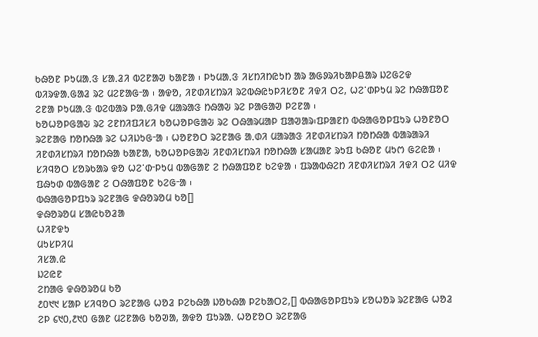ᱠᱷᱚᱱ ᱞᱩᱢᱟᱹᱝ ᱥᱟᱹᱲᱤ ᱵᱮᱱᱟᱣ ᱠᱟᱱᱟ ᱾ ᱞᱩᱢᱟᱹᱝ ᱤᱥᱴᱤᱴᱭᱩᱴ ᱟᱨ ᱟᱜᱽᱨᱤᱠᱟᱞᱪᱟᱨ ᱡᱮᱜᱮᱫ ᱵᱤᱨᱫᱟᱹᱜᱟᱲ ᱨᱮ ᱢᱮᱱᱟᱜᱼᱟ ᱾ ᱟᱫᱚ, ᱤᱱᱰᱤᱥᱴᱨᱤ ᱨᱮᱵᱷᱭᱩᱞᱤᱥᱚᱱ ᱤᱫᱤ ᱛᱮ, ᱦᱮᱸᱰᱞᱩᱢ ᱨᱮ ᱴᱷᱟᱯᱚᱱ ᱮᱱᱟ ᱞᱩᱢᱟᱹᱝ ᱵᱮᱵᱟᱨ ᱞᱟᱹᱜᱤᱫ ᱢᱟᱨᱟᱝ ᱴᱷᱟᱶ ᱨᱮ ᱞᱟᱜᱟᱣ ᱞᱮᱱᱟ ᱾
ᱠᱚᱦᱚᱞᱜᱟᱶ ᱨᱮ ᱮᱱᱴᱤᱯᱤᱥᱤ ᱠᱚᱦᱚᱞᱜᱟᱶ ᱨᱮ ᱛᱷᱟᱨᱢᱟᱞ ᱯᱟᱣᱟᱨ᱾ᱯᱞᱟᱱᱴ ᱵᱷᱟᱜᱚᱞᱯᱩᱨ ᱦᱚᱱᱚᱛ ᱨᱮᱱᱟᱜ ᱴᱚᱴᱷᱟ ᱨᱮ ᱦᱤᱡᱩᱜᱼᱟ ᱾ ᱦᱚᱱᱚᱛ ᱨᱮᱱᱟᱜ ᱟᱹᱰᱤ ᱢᱟᱨᱟᱝ ᱤᱱᱰᱤᱥᱴᱨᱤ ᱴᱚᱴᱷᱟ ᱵᱟᱨᱟᱨᱤ ᱤᱱᱰᱤᱥᱴᱨᱤ ᱴᱚᱴᱷᱟ ᱠᱟᱱᱟ, ᱠᱚᱦᱚᱞᱜᱟᱶ ᱤᱱᱰᱤᱥᱴᱨᱤ ᱴᱚᱴᱷᱟ ᱥᱟᱢᱟᱱ ᱨᱩᱯ ᱠᱷᱚᱱ ᱢᱩᱬ ᱜᱮᱭᱟ ᱾ ᱥᱤᱧᱚᱛ ᱥᱚᱨᱠᱟᱨ ᱫᱚ ᱦᱮᱸᱰᱼᱞᱩᱢ ᱵᱟᱜᱟᱱ ᱮ ᱴᱷᱟᱯᱚᱱ ᱠᱮᱫᱟ ᱾ ᱯᱨᱟᱵᱷᱮᱴ ᱤᱱᱰᱤᱥᱴᱨᱤ ᱤᱫᱤ ᱛᱮ ᱢᱤᱫ ᱯᱷᱩᱰ ᱵᱟᱜᱟᱱ ᱮ ᱛᱷᱟᱯᱚᱱ ᱠᱮᱜᱼᱟ ᱾
ᱵᱷᱟᱜᱚᱞᱯᱩᱨ ᱨᱮᱱᱟᱜ ᱫᱷᱚᱨᱚᱢ ᱠᱚ[]
ᱫᱷᱚᱨᱚᱢ ᱥᱟᱭᱠᱚᱲᱟ
ᱦᱤᱱᱫᱩ
ᱢᱩᱥᱞᱤᱢ
ᱤᱥᱟᱹᱭ
ᱡᱮᱭᱱ
ᱮᱴᱟᱜ ᱫᱷᱚᱨᱚᱢ ᱠᱚ
᱒᱐᱑᱑ ᱥᱟᱞ ᱥᱤᱧᱚᱛ ᱨᱮᱱᱟᱜ ᱦᱚᱲ ᱞᱮᱠᱷᱟ ᱡᱚᱠᱷᱟ ᱞᱮᱠᱟᱛᱮ,[] ᱵᱷᱟᱜᱚᱞᱯᱩᱨ ᱥᱚᱦᱚᱨ ᱨᱮᱱᱟᱜ ᱦᱚᱲ ᱮᱞ ᱔᱑᱐,᱒᱑᱐ ᱜᱟᱱ ᱢᱮᱱᱟᱜ ᱠᱚᱣᱟ, ᱟᱫᱚ ᱯᱩᱨᱟᱹ ᱦᱚᱱᱚᱛ ᱨᱮᱱᱟᱜ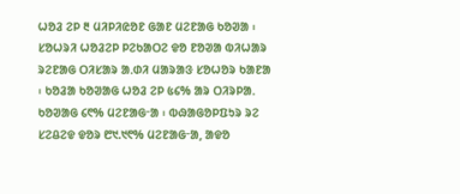ᱦᱚᱲ ᱮᱞ ᱓ ᱢᱤᱞᱤᱭᱚᱱ ᱜᱟᱱ ᱢᱮᱱᱟᱜ ᱠᱚᱣᱟ ᱾ ᱥᱚᱦᱨᱤ ᱦᱚᱲᱮᱞ ᱞᱮᱠᱟᱛᱮ ᱫᱚ ᱱᱚᱣᱟ ᱵᱤᱦᱟᱨ ᱨᱮᱱᱟᱜ ᱛᱤᱥᱟᱨ ᱟᱹᱰᱤ ᱢᱟᱨᱟᱝ ᱥᱚᱦᱚᱨ ᱠᱟᱱᱟ ᱾ ᱠᱚᱲᱟ ᱠᱚᱣᱟᱜ ᱦᱚᱲ ᱮᱞ ᱕᱔% ᱟᱨ ᱛᱤᱨᱞᱟᱹ ᱠᱚᱣᱟᱜ ᱔᱖% ᱢᱮᱱᱟᱜᱼᱟ ᱾ ᱵᱷᱟᱜᱚᱞᱯᱩᱨ ᱨᱮ ᱥᱮᱪᱮᱫ ᱫᱚᱨ ᱘᱑.᱑᱖% ᱢᱮᱱᱟᱜᱼᱟ, ᱟᱫᱚ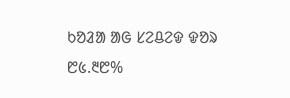ᱠᱚᱲᱟ ᱟᱜ ᱥᱮᱪᱮᱫ ᱫᱚᱨ ᱘᱕.᱓᱘%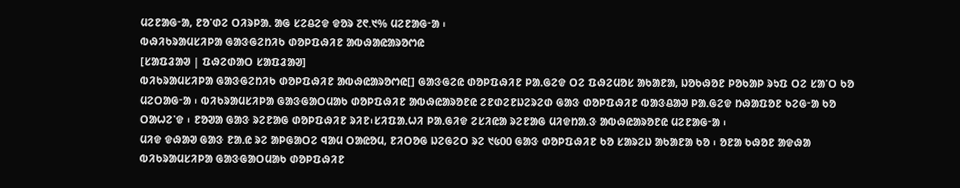ᱢᱮᱱᱟᱜᱼᱟ, ᱱᱚᱸᱰᱮ ᱛᱤᱨᱞᱟᱹ ᱟᱜ ᱥᱮᱪᱮᱫ ᱫᱚᱨ ᱗᱖.᱑% ᱢᱮᱱᱟᱜᱼᱟ ᱾
ᱵᱷᱤᱠᱨᱟᱢᱥᱤᱞᱟ ᱜᱟᱝᱜᱮᱴᱤᱠ ᱰᱚᱞᱯᱷᱤᱱ ᱟᱵᱷᱟᱭᱟᱨᱚᱬᱭ
[ᱥᱟᱯᱲᱟᱣ | ᱯᱷᱮᱰᱟᱛ ᱥᱟᱯᱲᱟᱣ]
ᱵᱤᱠᱨᱟᱢᱥᱤᱞᱟ ᱜᱟᱝᱜᱮᱴᱤᱠ ᱰᱚᱞᱯᱷᱤᱱ ᱟᱵᱷᱭᱟᱨᱚᱬᱭ[] ᱜᱟᱝᱜᱮᱭ ᱰᱚᱞᱯᱷᱤᱱ ᱞᱟᱹᱜᱮᱫ ᱛᱮ ᱯᱷᱮᱢᱚᱥ ᱟᱠᱟᱱᱟ, ᱡᱚᱠᱷᱚᱱ ᱞᱚᱠᱟᱞ ᱨᱩᱯ ᱛᱮ ᱥᱟᱸᱛ ᱠᱚ ᱢᱮᱛᱟᱜᱼᱟ ᱾ ᱵᱤᱠᱨᱟᱢᱥᱤᱞᱟ ᱜᱟᱝᱜᱟᱛᱢᱟᱠ ᱰᱚᱞᱯᱷᱤᱱ ᱟᱵᱷᱭᱟᱨᱚᱱᱭ ᱮᱱᱰᱮᱱᱡᱮᱨᱮᱰ ᱜᱟᱝ ᱰᱚᱞᱯᱷᱤᱱ ᱵᱟᱝᱪᱟᱣ ᱞᱟᱹᱜᱮᱫ ᱴᱷᱟᱯᱚᱱ ᱠᱮᱜᱼᱟ ᱠᱚ ᱛᱟᱦᱮᱸᱫ ᱾ ᱱᱚᱣᱟ ᱜᱟᱝ ᱨᱮᱱᱟᱜ ᱰᱚᱞᱯᱷᱤᱱ ᱨᱤᱱ᱾ᱥᱤᱯᱟᱹᱦᱤ ᱞᱟᱹᱜᱤᱫ ᱮᱥᱤᱭᱟ ᱨᱮᱱᱟᱜ ᱢᱤᱫᱴᱟᱹᱝ ᱟᱵᱷᱭᱟᱨᱚᱱᱭ ᱢᱮᱱᱟᱜᱼᱟ ᱾
ᱢᱤᱫ ᱫᱷᱟᱣ ᱜᱟᱝ ᱱᱟᱹᱭ ᱨᱮ ᱟᱞᱜᱟᱛᱮ ᱧᱟᱢ ᱛᱟᱭᱚᱢ, ᱱᱤᱛᱚᱜ ᱡᱮᱜᱮᱛ ᱨᱮ ᱑᱕᱐᱐ ᱜᱟᱝ ᱰᱚᱞᱯᱷᱤᱱ ᱠᱚ ᱥᱟᱨᱮᱡ ᱟᱠᱟᱱᱟ ᱠᱚ ᱾ ᱚᱱᱟ ᱠᱷᱚᱱ ᱟᱫᱷᱟ ᱵᱤᱠᱨᱟᱢᱥᱤᱞᱟ ᱜᱟᱝᱜᱟᱛᱢᱟᱠ ᱰᱚᱞᱯᱷᱤᱱ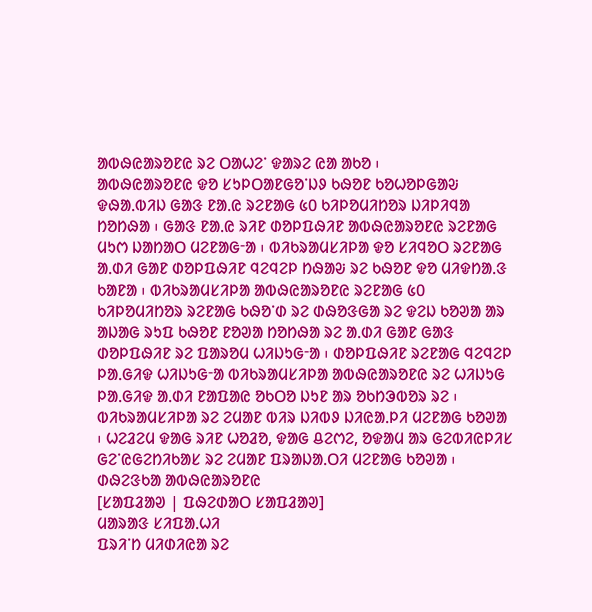ᱟᱵᱷᱭᱟᱨᱚᱱᱭ ᱨᱮ ᱛᱟᱦᱮᱸ ᱫᱟᱨᱮ ᱭᱟ ᱟᱠᱚ ᱾
ᱟᱵᱷᱭᱟᱨᱚᱱᱭ ᱫᱚ ᱥᱩᱞᱛᱟᱱᱜᱚᱸᱡᱽ ᱠᱷᱚᱱ ᱠᱚᱦᱚᱞᱜᱟᱶ ᱫᱷᱟᱹᱵᱤᱡ ᱜᱟᱝ ᱱᱟᱹᱭ ᱨᱮᱱᱟᱜ ᱕᱐ ᱠᱤᱞᱚᱢᱤᱴᱚᱨ ᱡᱤᱞᱤᱧᱟ ᱴᱚᱴᱷᱟ ᱾ ᱜᱟᱝ ᱱᱟᱹᱭ ᱨᱤᱱ ᱰᱚᱞᱯᱷᱤᱱ ᱟᱵᱷᱭᱟᱨᱚᱱᱭ ᱨᱮᱱᱟᱜ ᱢᱩᱬ ᱡᱟᱴᱟᱛ ᱢᱮᱱᱟᱜᱼᱟ ᱾ ᱵᱤᱠᱨᱟᱢᱥᱤᱞᱟ ᱫᱚ ᱥᱤᱧᱚᱛ ᱨᱮᱱᱟᱜ ᱟᱹᱰᱤ ᱜᱟᱱ ᱰᱚᱞᱯᱷᱤᱱ ᱧᱮᱧᱮᱞ ᱴᱷᱟᱶ ᱨᱮ ᱠᱷᱚᱱ ᱫᱚ ᱢᱤᱫᱴᱟᱹᱝ ᱠᱟᱱᱟ ᱾ ᱵᱤᱠᱨᱟᱢᱥᱤᱞᱟ ᱟᱵᱷᱭᱟᱨᱚᱱᱭ ᱨᱮᱱᱟᱜ ᱕᱐ ᱠᱤᱞᱚᱢᱤᱴᱚᱨ ᱨᱮᱱᱟᱜ ᱠᱷᱚᱸᱰ ᱨᱮ ᱰᱷᱚᱝᱜᱟ ᱨᱮ ᱫᱮᱡ ᱠᱚᱣᱟ ᱟᱨ ᱟᱡᱟᱜ ᱨᱩᱯ ᱠᱷᱚᱱ ᱱᱚᱣᱟ ᱴᱚᱴᱷᱟ ᱨᱮ ᱟᱹᱰᱤ ᱜᱟᱱ ᱜᱟᱝ ᱰᱚᱞᱯᱷᱤᱱ ᱨᱮ ᱯᱟᱨᱚᱢ ᱦᱤᱡᱩᱜᱼᱟ ᱾ ᱰᱚᱞᱯᱷᱤᱱ ᱨᱮᱱᱟᱜ ᱧᱮᱧᱮᱞ ᱞᱟᱹᱜᱤᱫ ᱦᱤᱡᱩᱜᱼᱟ ᱵᱤᱠᱨᱟᱢᱥᱤᱞᱟ ᱟᱵᱷᱭᱟᱨᱚᱱᱭ ᱨᱮ ᱦᱤᱡᱩᱜ ᱞᱟᱹᱜᱤᱫ ᱟᱹᱰᱤ ᱱᱟᱯᱟᱭ ᱚᱠᱛᱚ ᱡᱩᱱ ᱟᱨ ᱚᱠᱴᱳᱵᱚᱨ ᱨᱮ ᱾ ᱵᱤᱠᱨᱟᱢᱥᱤᱞᱟ ᱨᱮ ᱮᱢᱟᱱ ᱵᱤᱨ ᱡᱤᱵᱽ ᱡᱤᱭᱟᱹᱞᱤ ᱢᱮᱱᱟᱜ ᱠᱚᱣᱟ ᱾ ᱦᱮᱲᱮᱢ ᱫᱟᱜ ᱨᱤᱱ ᱦᱚᱲᱚ, ᱫᱟᱜ ᱪᱮᱬᱮ, ᱚᱫᱟᱢ ᱟᱨ ᱜᱮᱵᱤᱭᱞᱤᱥ ᱜᱮᱸᱭᱜᱮᱴᱤᱠᱟᱥ ᱨᱮ ᱮᱢᱟᱱ ᱯᱨᱟᱡᱟᱹᱛᱤ ᱢᱮᱱᱟᱜ ᱠᱚᱣᱟ ᱾
ᱰᱷᱮᱝᱠᱟ ᱟᱵᱷᱭᱟᱨᱚᱱᱭ
[ᱥᱟᱯᱲᱟᱣ | ᱯᱷᱮᱰᱟᱛ ᱥᱟᱯᱲᱟᱣ]
ᱢᱟᱨᱟᱝ ᱥᱤᱯᱟᱹᱦᱤ
ᱯᱨᱤᱸᱴ ᱢᱤᱰᱤᱭᱟ ᱨᱮ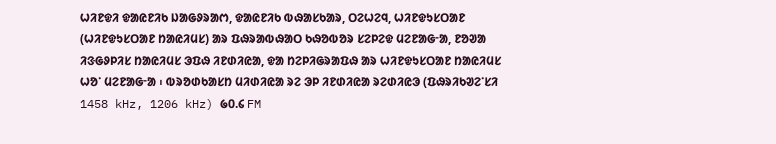ᱦᱤᱱᱫᱤ ᱫᱟᱭᱱᱤᱠ ᱡᱟᱜᱽᱨᱟᱬ, ᱫᱟᱭᱱᱤᱠ ᱵᱷᱟᱥᱠᱟᱨ, ᱛᱮᱦᱮᱧ, ᱦᱤᱱᱫᱩᱥᱛᱟᱱ (ᱦᱤᱱᱫᱩᱥᱛᱟᱱ ᱴᱟᱭᱤᱢᱥ) ᱟᱨ ᱯᱷᱨᱟᱵᱷᱟᱛ ᱠᱷᱚᱵᱚᱨ ᱥᱮᱞᱮᱫ ᱢᱮᱱᱟᱜᱼᱟ, ᱱᱚᱣᱟ ᱤᱝᱜᱽᱞᱤᱥ ᱴᱟᱭᱤᱢᱥ ᱳᱯᱷ ᱤᱱᱰᱤᱭᱟ, ᱫᱟ ᱴᱮᱞᱤᱜᱨᱟᱯᱷ ᱟᱨ ᱦᱤᱱᱫᱩᱥᱛᱟᱱ ᱴᱟᱭᱤᱢᱥ ᱦᱚᱸ ᱢᱮᱱᱟᱜᱼᱟ ᱾ ᱵᱨᱚᱰᱠᱟᱥᱴ ᱢᱤᱰᱤᱭᱟ ᱨᱮ ᱳᱞ ᱤᱱᱰᱤᱭᱟ ᱨᱮᱰᱤᱭᱳ (ᱯᱷᱨᱤᱠᱣᱮᱸᱥᱤ 1458 kHz, 1206 kHz) ᱙᱐.᱔ FM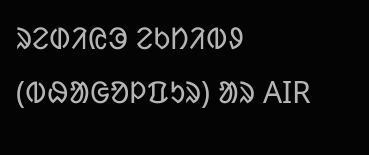ᱨᱮᱰᱤᱭᱳ ᱮᱠᱴᱤᱵᱽ (ᱵᱷᱟᱜᱚᱞᱯᱩᱨ) ᱟᱨ AIR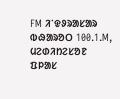FM ᱤᱸᱫᱽᱨᱟᱥᱟᱨ ᱵᱷᱟᱨᱚᱛ 100.1.M, ᱢᱮᱰᱤᱴᱮᱥᱚᱱ ᱯᱞᱟᱥ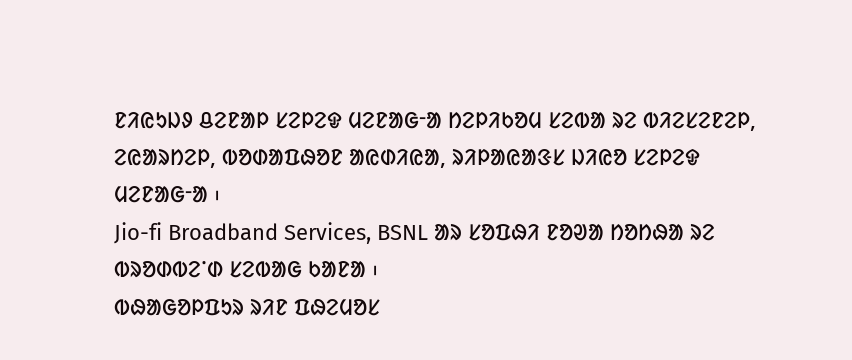ᱱᱤᱭᱩᱡᱽ ᱪᱮᱱᱟᱞ ᱥᱮᱞᱮᱫ ᱢᱮᱱᱟᱜᱼᱟ ᱴᱮᱞᱤᱠᱚᱢ ᱥᱮᱵᱟ ᱨᱮ ᱵᱤᱮᱥᱮᱱᱮᱞ, ᱮᱭᱟᱨᱴᱮᱞ, ᱵᱚᱰᱟᱯᱷᱚᱱ ᱟᱭᱰᱤᱭᱟ, ᱨᱤᱞᱟᱭᱟᱝᱥ ᱡᱤᱭᱚ ᱥᱮᱞᱮᱫ ᱢᱮᱱᱟᱜᱼᱟ ᱾
Jio-fi Broadband Services, BSNL ᱟᱨ ᱥᱚᱯᱷᱤ ᱱᱚᱣᱟ ᱴᱚᱴᱷᱟ ᱨᱮ ᱵᱨᱚᱰᱵᱮᱸᱰ ᱥᱮᱵᱟᱜ ᱠᱟᱱᱟ ᱾
ᱵᱷᱟᱜᱚᱞᱯᱩᱨ ᱨᱤᱱ ᱯᱷᱮᱢᱚᱥ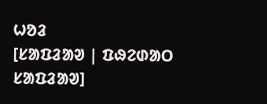ᱦᱚᱲ
[ᱥᱟᱯᱲᱟᱣ | ᱯᱷᱮᱰᱟᱛ ᱥᱟᱯᱲᱟᱣ]